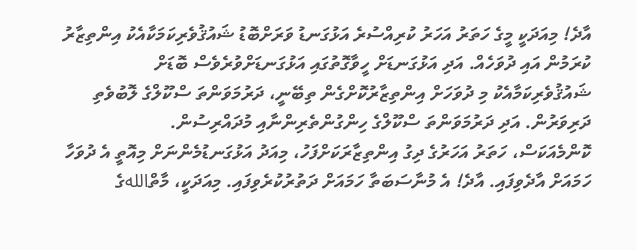އާދެ! މިއަދަކީ މީގެ ހަތަރު އަހަރު ކުރިއްސުރެ އަޅުގަނޑު ވަރަށްބޮޑު ޝައުޤުވެރިކަމަކާއެކު އިންތިޒާރު ކުރަމުން އައި ދުވަހެއް. އަދި އަޅުގަނޑަށް ހީވާގޮތުގައި އަޅުގަނޑަށްވުރެވެސް ބޮޑަށް ޝައުޤުވެރިކަމާއެކު މި ދުވަހަށް އިންތިޒާރުކޮށްގެން ތިބޭނީ، ދަރުމަވަންތަ ސްކޫލްގެ ލޮބުވެތި ދަރިވަރުން. އަދި ދަރުމަވަންތަ ސްކޫލްގެ ހިންގުންތެރިންނާއި މުދައްރިސުން.
ކޮންމެއަކަސް، ހަތަރު އަހަރުގެ ދިގު އިންތިޒާރަކަށްފަހު، މިއަދު އަޅުގަނޑުމެންނަށް މިއޮތީ އެ ދުވަހާ ހަމައަށް އާދެވިފައި. އާދެ! އެ މުނާސަބަތާ ހަމައަށް ދަތުރުކުރެވިފައި. މިއަދަކީ، މާތްاللهގެ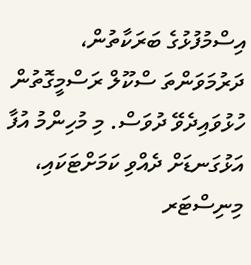އިސްމުފުޅުގެ ބަރަކާތުން، ދަރުމަވަންތަ ސްކޫލް ރަސްމީގޮތުން ހުޅުވައިދެވޭ ދުވަސް. މި މުހިންމު އުފާ އަޅުގަނޑަށް ދެއްވި ކަމަށްޓަކައި، މިނިސްޓަރ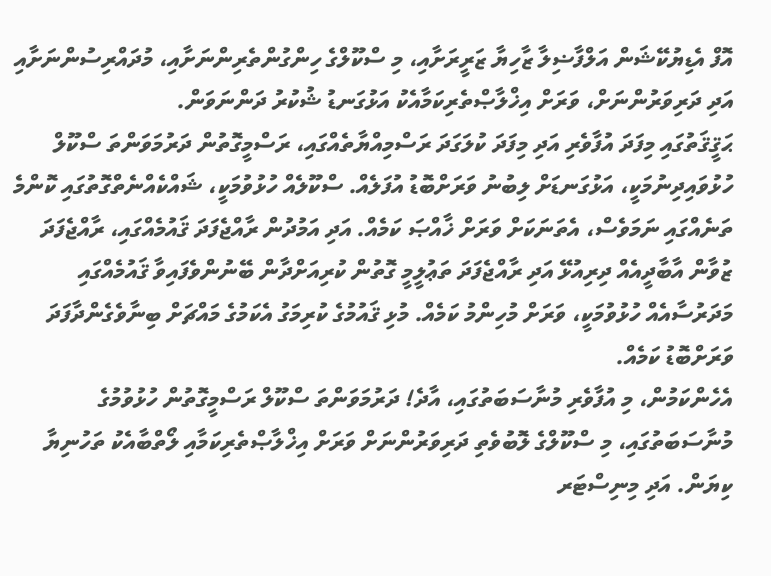އޮފް އެޑިޔުކޭޝަން އަލްފާޟިލާ ޒާހިޔާ ޒަރީރަށާއި، މި ސްކޫލްގެ ހިންގުންތެރިންނަށާއި، މުދައްރިސުންނަށާއި އަދި ދަރިވަރުންނަށް، ވަރަށް އިޚްލާޞްތެރިކަމާއެކު އަޅުގަނޑު ޝުކުރު ދަންނަވަން.
ޙަޤީޤަތުގައި މިފަދަ އުފާވެރި އަދި މިފަދަ ކުލަގަދަ ރަސްމިއްޔާތެއްގައި، ރަސްމީގޮތުން ދަރުމަވަންތަ ސްކޫލް ހުޅުވައިދިނުމަކީ، އަޅުގަނޑަށް ލިބުނު ވަރަށްބޮޑު އުފަލެއް. ސްކޫލެއް ހުޅުވުމަކީ، ޝައްކެއްނެތްގޮތުގައި ކޮންމެ ތަނެއްގައި ނަމަވެސް، އެތަނަކަށް ވަރަށް ޚާއްޞަ ކަމެއް. އަދި އަމުދުން ރާއްޖެފަދަ ޤައުމެއްގައި، ރާއްޖެފަދަ ޒުވާން އާބާދީއެއް ދިރިއުޅޭ އަދި ރާއްޖެފަދަ ތަޢުލީމީ ގޮތުން ކުރިއަށްދާން ބޭނުންވެފައިވާ ޤައުމެއްގައި މަދަރުސާއެއް ހުޅުވުމަކީ، ވަރަށް މުހިންމު ކަމެއް. މުޅި ޤައުމުގެ ކުރިމަގު އެކަމުގެ މައްޗަށް ބިނާވެގެންދާފަދަ ވަރަށްބޮޑު ކަމެއް.
އެހެންކަމުން، މި އުފާވެރި މުނާސަބަތުގައި، އާދެ! ދަރުމަވަންތަ ސްކޫލް ރަސްމީގޮތުން ހުޅުވުމުގެ މުނާސަބަތުގައި، މި ސްކޫލްގެ ލޮބުވެތި ދަރިވަރުންނަށް ވަރަށް އިޚްލާޞްތެރިކަމާއި ލޯތްބާއެކު ތަހުނިޔާ ކިޔަން. އަދި މިނިސްޓަރ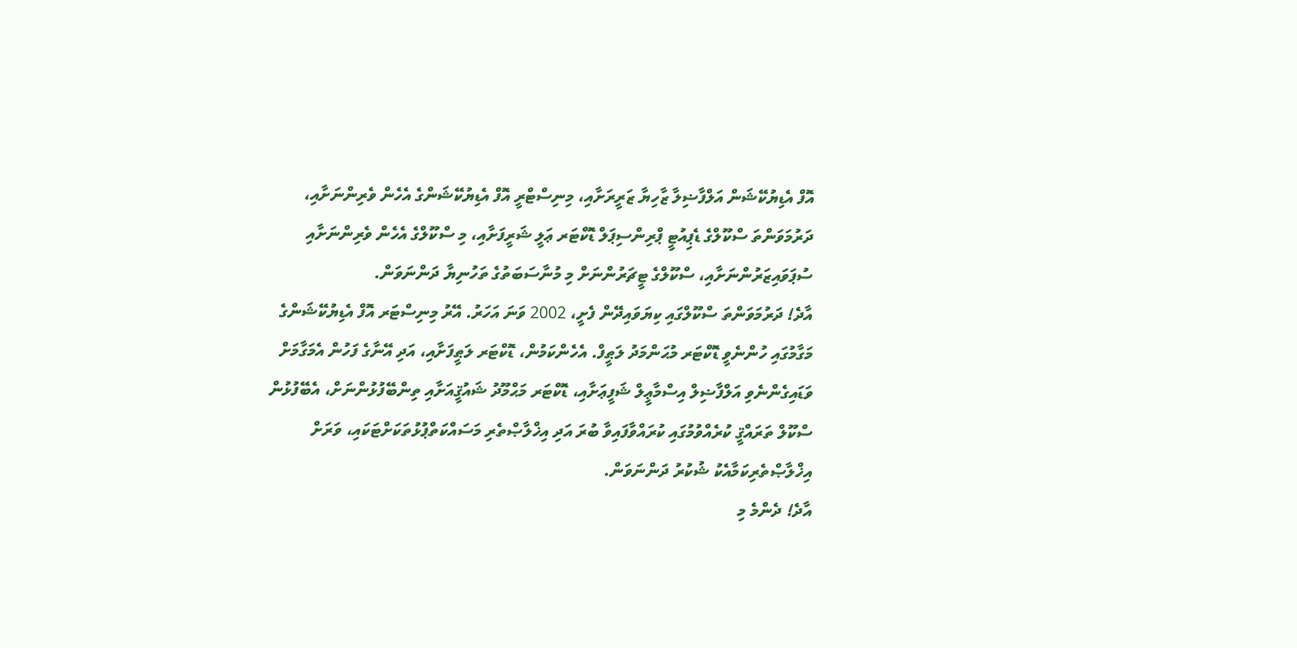އޮފް އެޑިޔުކޭޝަން އަލްފާޟިލާ ޒާހިޔާ ޒަރީރަށާއި، މިނިސްޓްރީ އޮފް އެޑިޔުކޭޝަންގެ އެހެން ވެރިންނަށާއި، ދަރުމަވަންތަ ސްކޫލްގެ ޑެޕިއުޓީ ޕްރިންސިޕަލް ޑޮކްޓަރ ޢަލީ ޝަރީފަށާއި، މި ސްކޫލްގެ އެހެން ވެރިންނަށާއި ސުޕަވައިޒަރުންނަށާއި، ސްކޫލްގެ ޓީޗަރުންނަށް މި މުނާސަބަތުގެ ތަހުނިޔާ ދަންނަވަން.
އާދެ! ދަރުމަވަންތަ ސްކޫލްގައި ކިޔަވައިދޭން ފެށީ، 2002 ވަނަ އަހަރު. އޭރު މިނިސްޓަރ އޮފް އެޑިޔުކޭޝަންގެ މަގާމުގައި ހުންނެވީ ޑޮކްޓަރ މުޙަންމަދު ލަޠީފް. އެހެންކަމުން، ޑޮކްޓަރ ލަޠީފަށާއި، އަދި އޭނާގެ ފަހުން އެމަގާމަށް ވަޑައިގެންނެވި އަލްފާޟިލް އިސްމާޢީލް ޝަފީޢަށާއި، ޑޮކްޓަރ މަޙްމޫދު ޝައުޤީއަށާއި ތިންބޭފުޅުންނަށް، އެބޭފުޅުން ސްކޫލް ތަރައްޤީ ކުރެއްވުމުގައި ކުރައްވާފައިވާ ބުރަ އަދި އިޚްލާޞްތެރި މަސައްކަތްޕުޅުތަކަށްޓަކައި، ވަރަށް އިޚްލާޞްތެރިކަމާއެކު ޝުކުރު ދަންނަވަން.
އާދެ! ދެންމެ މި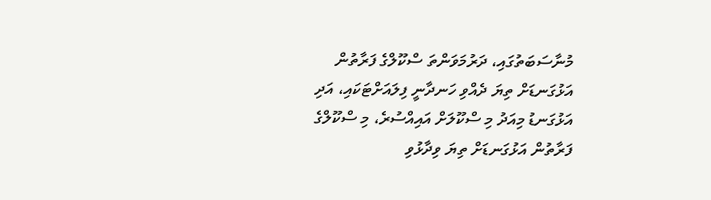މުނާސަބަތުގައި، ދަރުމަވަންތަ ސްކޫލްގެ ފަރާތުން އަޅުގަނޑަށް ތިޔަ ދެއްވި ހަނދާނީ ފިލައަށްޓަކައި، އަދި އަޅުގަނޑު މިއަދު މި ސްކޫލަށް އައިއްސުރެ، މި ސްކޫލްގެ ފަރާތުން އަޅުގަނޑަށް ތިޔަ ވިދާޅުވި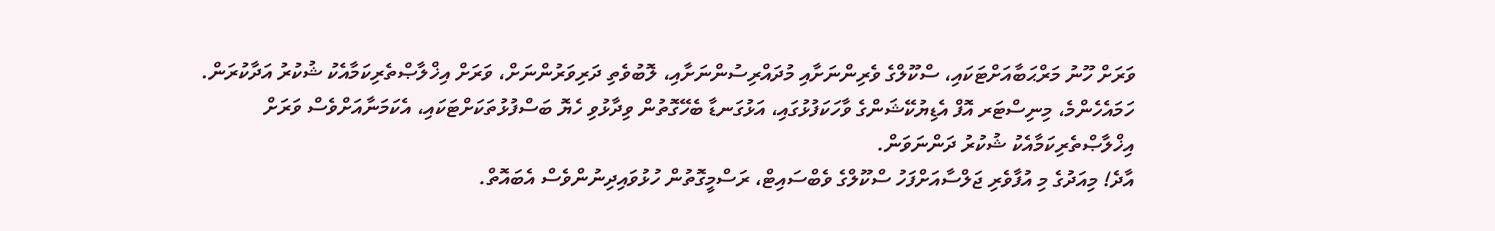ވަރަށް ހޫނު މަރްޙަބާއަށްޓަކައި، ސްކޫލްގެ ވެރިންނަށާއި މުދައްރިސުންނަށާއި، ލޮބުވެތި ދަރިވަރުންނަށް، ވަރަށް އިޚްލާޞްތެރިކަމާއެކު ޝުކުރު އަދާކުރަން. ހަމައެހެންމެ، މިނިސްޓަރ އޮފް އެޑިޔުކޭޝަންގެ ވާހަކަފުޅުގައި، އަޅުގަނޑާ ބެހޭގޮތުން ވިދާޅުވި ހެޔޮ ބަސްފުޅުތަކަށްޓަކައި، އެކަމަނާއަށްވެސް ވަރަށް އިޚްލާޞްތެރިކަމާއެކު ޝުކުރު ދަންނަވަން.
އާދެ! މިއަދުގެ މި އުފާވެރި ޖަލްސާއަށްފަހު ސްކޫލްގެ ވެބްސައިޓް، ރަސްމީގޮތުން ހުޅުވައިދިނުންވެސް އެބައޮތް.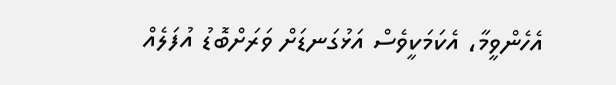އެހެންވީމާ، އެކަމަކީވެސް އަޅުގަނޑަށް ވަރަށްބޮޑު އުފަލެއް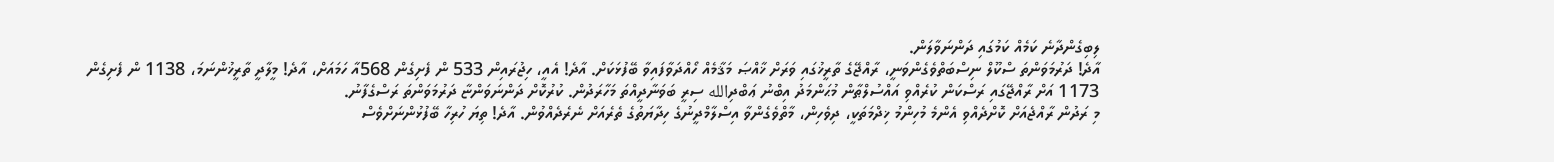ލިބިގެންދާނެ ކަމެއް ކަމުގައި ދަންނަވާލަން.
އާދެ! ދަރުމަވަންތަ ސްކޫލް ނިސްބަތްވެގެންވަނީ، ރާއްޖޭގެ ތާރީޚުގައި ވަރަށް ޚާއްޞަ މަޤާމެއް ހޯއްދަވާފައިވާ ބޭފުޅަކަށް. އާދެ! އެއީ، ހިޖުރައިން 533 ން ފެށިގެން 568އާ ހަމައަށް، އާދެ! މީލާދީ ތާރީޚުންނަމަ، 1138 ން ފެށިގެން 1173 އަށް ރާއްޖޭގައި ރަސްކަން ކުރެއްވި އައްސުލްޠާން މުޙަންމަދު އިބްނު ޢަބްދިالله ސިރީ ބަވަނާދީއްތަ މަހާރަދުން. ކުރުކޮށް ދަންނަވަންޏާ ދަރުމަވަންތަ ރަސްގެފާނު.
މި ރަދުން ރާއްޖެއަށް ކޮށްދެއްވި އެންމެ މުހިންމު ޚިދްމަތަކީ، ދިވެހިން، މާތްވެގެންވާ އިސްލާމްދީނުގެ ހިދާޔަތުގެ ތެރެއަށް ނެރެދެއްވުން. އާދެ! ތިޔަ ހުރިހާ ބޭފުޅުންނަށްވެސް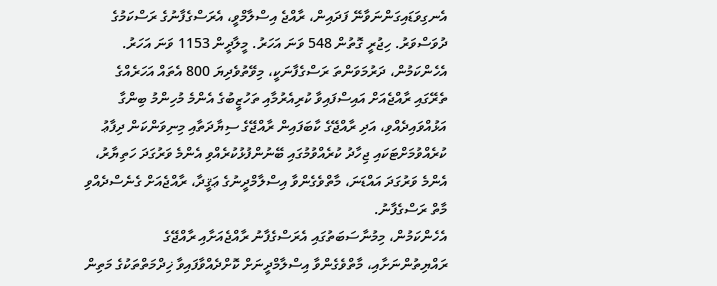އެނގިވަޑައިގަންނަވާނޭ ފަދައިން، ރާއްޖެ އިސްލާމްވީ، އެރަސްގެފާނުގެ ރަސްކަމުގެ ދުވަސްވަރު. ހިޖުރީ ގޮތުން 548 ވަނަ އަހަރު. މީލާދީން 1153 ވަނަ އަހަރު.
އެހެންކަމުން، ދަރުމަވަންތަ ރަސްގެފާނަކީ، މިވޭތުވެދިޔަ 800 އެތައް އަހަރެއްގެ ތެރޭގައި ރާއްޖެއަށް އައިސްފައިވާ ކުރިއެރުމާއި ތަހުޒީބުގެ އެންމެ މުހިންމު ބިންގާ އަޅުއްވައިދެއްވި، އަދި ރާއްޖޭގެ ކާބަފައިން ރާއްޖޭގެ ސިޔާދަތާއި މިނިވަންކަން ދިފާޢު ކުރެއްވުމަށްޓަކައި ޖިހާދު ކުރެއްވުމުގައި ބޭނުންފުޅުކުރެއްވި އެންމެ ވަރުގަދަ ހަތިޔާރު، އެންމެ ވަރުގަދަ އައްޑަނަ، މާތްވެގެންވާ އިސްލާމްދީނުގެ ޢަޤީދާ، ރާއްޖެއަށް ގެނެސްދެއްވި މާތް ރަސްގެފާނު.
އެހެންކަމުން، މިމުނާސަބަތުގައި އެރަސްގެފާނު ރާއްޖެއަށާއި ރާއްޖޭގެ ރައްޔިތުންނަށާއި، މާތްވެގެންވާ އިސްލާމްދީނަށް ކޮށްދެއްވާފައިވާ ޚިދްމަތްތަކުގެ މަތިން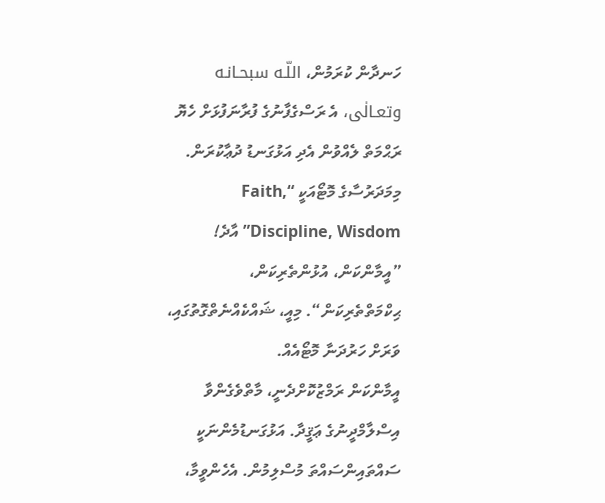ހަނދާން ކުރަމުން، اللّـه سبحـانـه وتعـالٰى، އެ ރަސްގެފާނުގެ ފުރާނަފުޅަށް ހެޔޮ ރަޙްމަތް ލެއްވުން އެދި އަޅުގަނޑު ދުޢާކުރަން.
މިމަދަރުސާގެ މޮޓޯއަކީ “Faith, Discipline, Wisdom” އާދެ! ”އީމާންކަން، އުޅުންތެރިކަން، ޙިކްމަތްތެރިކަން“. މިއީ، ޝައްކެއްނެތްގޮތުގައި، ވަރަށް ހަރުދަނާ މޮޓޯއެއް.
އީމާންކަން ރަމްޒުކޮށްދެނީ، މާތްވެގެންވާ އިސްލާމްދީނުގެ ޢަޤީދާ. އަޅުގަނޑުމެންނަކީ ސައްތައިންސައްތަ މުސްލިމުން. އެހެންވީމާ،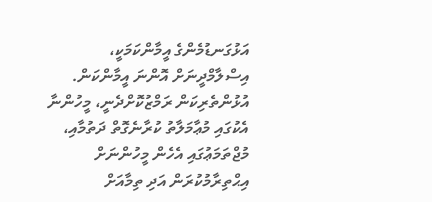އަޅުގަނޑުމެންގެ އީމާންކަމަކީ، އިސްލާމްދީނަށް އޮންނަ އީމާންކަން. އުޅުންތެރިކަން ރަމްޒުކޮށްދެނީ، މީހުންނާ އެކުގައި މުޢާމަލާތު ކުރާނެގޮތް ދަތުމާއި، މުޖްތަމަޢުގައި އެހެން މީހުންނަށް އިޙްތިރާމުކުރަން އަދި ތިމާއަށް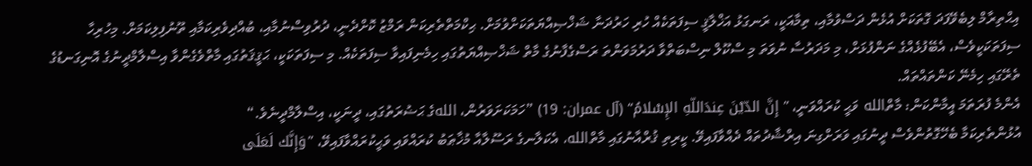އިޙްތިރާމް ލިބެވޭފަދަ ގޮތަކަށް އުޅެން ދަސްވުމާއި، ތިމާއަކީ، ރަނގަޅު އަޚްލާޤީ ސިފަތަކެއް ހުރި ހަރުދަނާ ޝަޚްޞިއްޔަތަކަށްވުމަށް. ޙިކްމަތްތެރިކަން ރަމްޒު ކޮށްދެނީ، ދުރުވިސްނުމާއި، ބުއްދިވެރިކަމާއި ތޫނުފިލިކަމަށް. މިހުރިހާ ސިފަތަކަކީވެސް، އެބޭފުޅެއްގެ ނަންފުޅަށް، މި މަދަރުސާ ނުވަތަ މި ސްކޫލް ނިސްބަތްވާ ދަރުމަވަންތަ ރަސްގެފާނުގެ މާތް ޝަޚްޞިއްޔަތުގައި ހިމެނިފައިވާ ސިފަތަކެއް. މި ސިފަތަކަކީ، ޙަޤީޤަތުގައި މާތްވެގެންވާ އިސްލާމްދީނުގެ އޮނިގަނޑުގެ ތެރޭގައި ހިމެނޭ ކަންތައްތައް.
އެންމެ ފުރަތަމަ އީމާންކަން: މާތްالله ވަޙީ ކުރައްވަނީ، ”إِنَّ الدّيْنَ عِندَاللّهِ الإِسْلامُ“ (آل عمران: 19) ”ހަމަކަށަވަރުން، اللهގެ ޙަޟުރަތުގައި، ދީނަކީ، އިސްލާމްދީނެވެ.“
އުޅުންތެރިކަމާ ބެހޭގޮތުންވެސް ދީނުގައި ވަރަށްގިނަ އިރްޝާދުތައް ދެއްވާފައިވޭ. ކީރިތި ޤުރްއާނުގައި މާތްالله، އެކަލާނގެ ރަސޫލާއާ މުޚާޠަބު ކުރައްވައި ވަޙީކުރައްވާފައިވޭ، ”وَإِنَّك لَعَلَى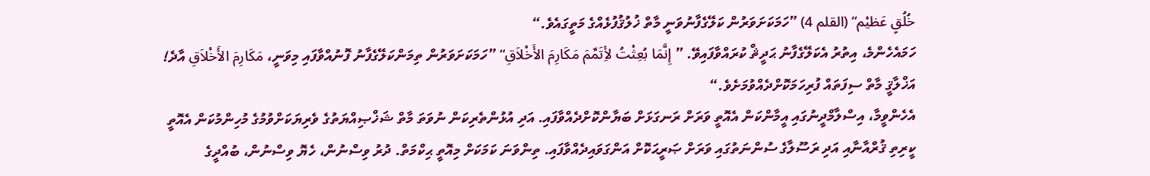خُلُقٍ عَظيْم“ (القلم 4) ”ހަމަކަށަވަރުން ކަލޭގެފާނުވަނީ މާތް ޚުލުޤުފުޅެއްގެ މަތީގައެވެ.“
ހަމައެހެންމެ، އިތުރު އެކަލޭގެފާނު ޙަދީޘް ކުރައްވާފައިވޭ. ” إِنَّمَا بُعِثْتُ لأِتَمِّمَ مَكَارِمَ الأَخْلاَقِ“ ”ހަމަކަށަވަރުން ތިމަންކަލޭގެފާނު ފޮނުއްވާފައި މިވަނީ، مَكَارِمَ الأَخْلاَقِ އާދެ! އަޚްލާޤީ މާތް ސިފަތައް ފުރިހަމަކޮށްދެއްވުމަށެވެ.“
އެހެންވީމާ، އިސްލާމްދީނުގައި އީމާންކަން އެއޮތީ ވަރަށް ރަނގަޅަށް ބަޔާންކޮށްދެއްވާފައި. އަދި އުޅުންތެރިކަން ނުވަތަ މާތް ޝަޚްޞިއްޔަތުގެ ވެރިޔަކަށްވުމުގެ މުހިންމުކަން އެއޮތީ ކީރިތި ޤުރްއާނާއި އަދި ރަސޫލާގެ ސުންނަތުގައި ވަރަށް ޞަރީޙަކޮށް އަންގަވައިދެއްވާފައި. ތިންވަނަ ކަމަކަށް މިއޮތީ ޙިކްމަތް. ދުރު ވިސްނުން، ހެޔޮ ވިސްނުން، ބުއްދީގެ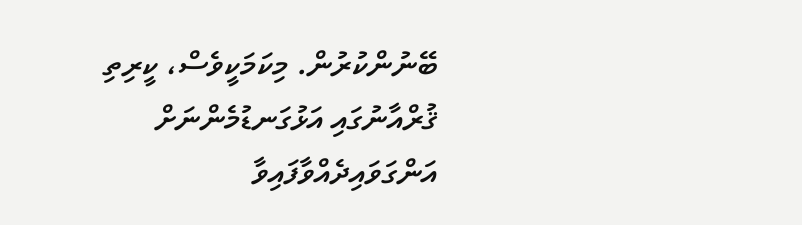ބޭނުންކުރުން. މިކަމަކީވެސް، ކީރިތި ޤުރްއާނުގައި އަޅުގަނޑުމެންނަށް އަންގަވައިދެއްވާފައިވާ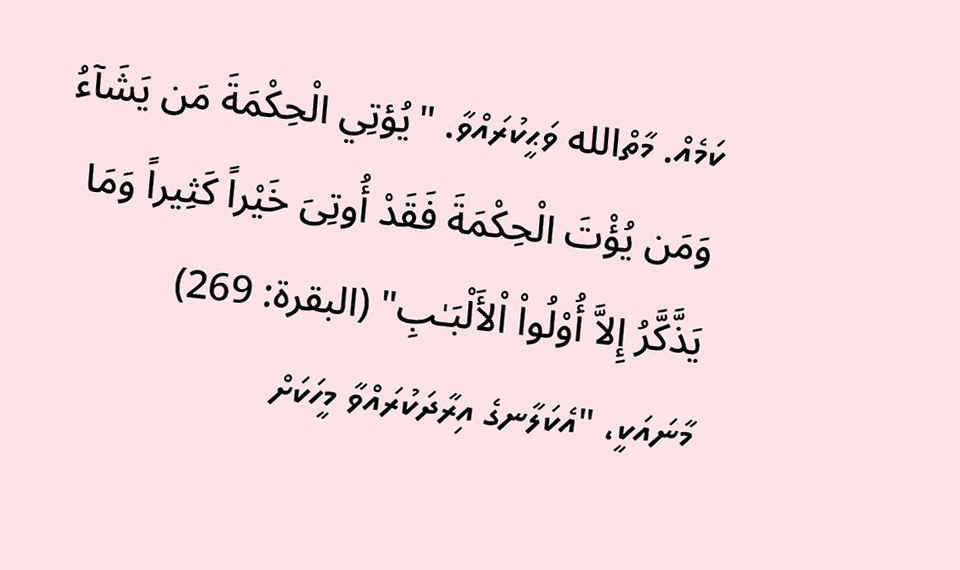ކަމެއް. މާތްالله ވަޙީކުރައްވާ. "يُؤتِي الْحِكْمَةَ مَن يَشَآءُ وَمَن يُؤْتَ الْحِكْمَةَ فَقَدْ أُوتِىَ خَيْراً كَثِيراً وَمَا يَذَّكَّرُ إِلاَّ أُوْلُواْ اْلأَلْبَـٰبِ" (البقرة: 269)
މާނައަކީ، "އެކަލާނގެ އިރާދަކުރައްވާ މީހަކަށް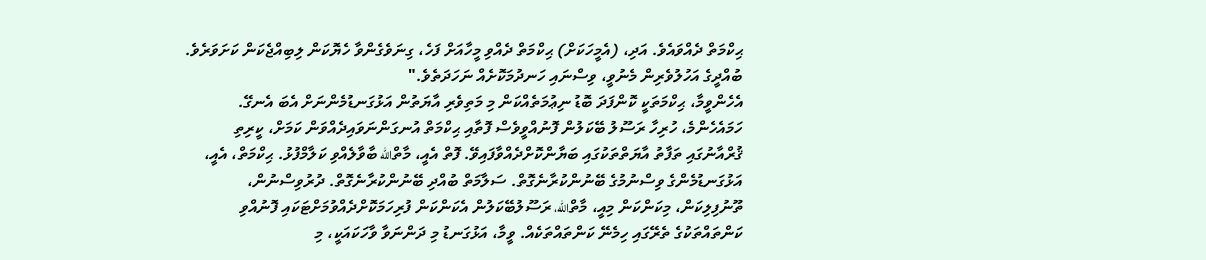ޙިކްމަތް ދެއްވައެވެ. އަދި، (އެމީހަކަށް) ޙިކްމަތް ދެއްވި މީހާއަށް ފަހެ، ގިނަވެގެންވާ ހެޔޮކަން ލިބިއްޖެކަން ކަށަވަރެވެ. ބުއްދީގެ އަހުލުވެރިން މެނުވީ، ވިސްނައި ހަނދުމަކޮށެއް ނަހަދަތެވެ."
އެހެންވީމާ، ޙިކްމަތަކީ ކޮންފަދަ ބޮޑު ނިޢުމަތެއްކަން މި މަތިވެރި އާޔަތުން އަޅުގަނޑުމެންނަށް އެބަ އެނގޭ. ހަމައެހެންމެ، ހުރިހާ ރަސޫލު ބޭކަލުން ފޮނުއްވީވެސް ފޮތާއި ޙިކްމަތް އުނގަންނަވައިދެއްވަން ކަމަށް، ކީރިތި ޤުރްއާނުގައި ތަފާތު އާޔަތްތަކުގައި ބަޔާންކޮށްދެއްވާފައިވޭ. ފޮތް އެއީ، މާތްالله ބާވާލެއްވި ކަލާމްފުޅު. ޙިކްމަތް، އެއީ، އަޅުގަނޑުމެންގެ ވިސްނުމުގެ ބޭނުންކުރާނެގޮތް. ސަލާމަތް ބުއްދި ބޭނުންކުރާނެގޮތް. ދުރުވިސްނުން، ތޫނުފިލިކަން، މިކަންކަން މިއީ، މާތްالله، ރަސޫލުބޭކަލުން އެކަންކަން ފުރިހަމަކޮށްދެއްވުމަށްޓަކައި ފޮނުއްވި ކަންތައްތަކުގެ ތެރޭގައި ހިމެނޭ ކަންތައްތަކެއް. ވީމާ، އަޅުގަނޑު މި ދަންނަވާ ވާހަކައަކީ، މި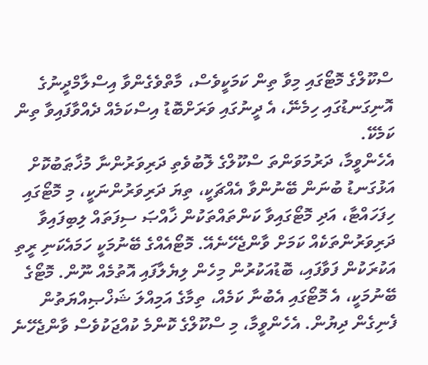ސްކޫލްގެ މޮޓޯގައި މިވާ ތިން ކަމަކީވެސް، މާތްވެގެންވާ އިސްލާމްދީނުގެ އޮނިގަނޑުގައި ހިމެނޭ، އެ ދީނުގައި ވަރަށްބޮޑު އިސްކަމެއް ދެއްވާފައިވާ ތިން ކަމެކޭ.
އެހެންވީމާ، ދަރުމަވަންތަ ސްކޫލްގެ ލޮބުވެތި ދަރިވަރުންނާ މުޚާޠަބުކޮށް އަޅުގަނޑު ބުނަން ބޭނުންވާ އެއްޗަކީ، ތިޔަ ދަރިވަރުންނަކީ، މި މޮޓޯގައި ހިފަހައްޓާ، އަދި މޮޓޯގައިވާ ކަންތައްތަކުން ޚާއްޞަ ސިފަތައް ލިބިފައިވާ ދަރިވަރުންތަކެއް ކަމަށް ވާންޖެހޭނެއޭ. މޮޓޯއެއްގެ ބޭނުމަކީ ހަމައެކަނި ރީތި އަކުރަކުން ފަވާފައި، ބޮޑުއަކުރުން މިހެން ލިޔެލާފައި އޮތުމެއް ނޫން. މޮޓޯގެ ބޭނުމަކީ، އެ މޮޓޯގައި އެބުނާ ކަމެއް، ތިމާގެ އަމިއްލަ ޝަޚްޞިއްޔަތުން ފެނިގެން ދިޔުން. އެހެންވީމާ، މި ސްކޫލްގެ ކޮންމެ ކުއްޖަކުވެސް ވާންޖެހޭނެ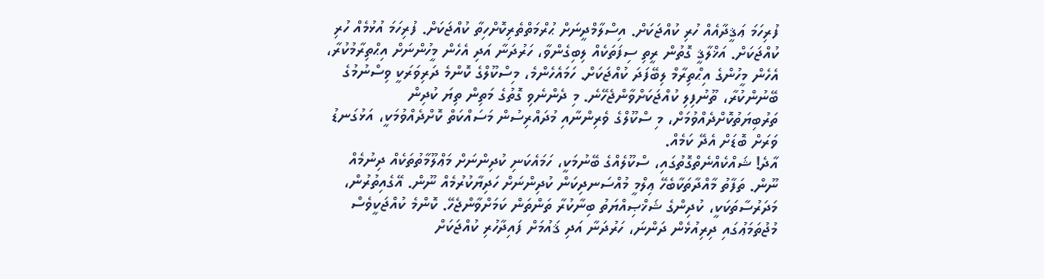ފުރިހަމަ ޢަޤީދާއެއް ހުރި ކުއްޖަކަށް. އިސްލާމްދީނަށް ޙުރްމަތްތެރިކޮށްހިތާ ކުއްޖަކަށް. ފުރިހަމަ އުޅުމެއް ހުރި ކުއްޖަކަށް. އަޚްލާޤީ ގޮތުން ރީތި ސިފަތަކެއް ލިބިގެންވާ، ހަރުދަނާ އަދި އެހެން މީހުންނަށް އިޙްތިރާމުކުރާ، އެހެން މީހުންގެ އިޙްތިރާމް ލިބޭފަދަ ކުއްޖަކަށް. ހަމައެހެންމެ، މިސްކޫލްގެ ކޮންމެ ދަރިވަރަކީ ވިސްނުމުގެ ބޭނުންކުރާ، ތޫނުފިލި ކުއްޖަކަށްވާންޖެހޭނެ. މި ދެންނެވި ގޮތުގެ މަތިން ތިޔަ ކުދިން ތަރުބިޔަތުކޮށްދެއްވުމަށް، މި ސްކޫލްގެ ވެރިންނާއި މުދައްރިސުން މަސައްކަތް ކޮށްދެއްވުމަކީ، އަޅުގަނޑު ވަރަށް ބޮޑަށް އެދޭ ކަމެއް.
އާދެ! ޝައްކެއްނެތްގޮތުގައި، ސްކޫލެއްގެ ބޭނުމަކީ، ހަމައެކަނި ކުދިންނަށް މަޢްލޫމާތުތަކެއް ދިނުމެއް ނޫން. ތަފާތު މާއްދާތަކާބެހޭ ޢިލްމީ މުއްސަނދިކަން ކުދިންނަށް ހަދިޔާކުރުމެއް ނޫން. އޭގެއިތުރުން، މަދަރުސާތަކަކީ، ކުދިންގެ ޝަޚްޞިއްޔަތު ބިނާކުރާ ތަންތަން ކަމަށްވާންޖެހޭ. ކޮންމެ ކުއްޖަކީވެސް މުޖުތަމަޢުގައި ދިރިއުޅެން ދަންނަ، ހަރުދަނާ އަދި ޤައުމަށް ފައިދާހުރި ކުއްޖަކަށް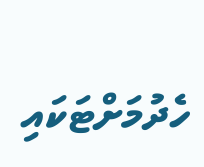ހެދުމަށްޓަކައި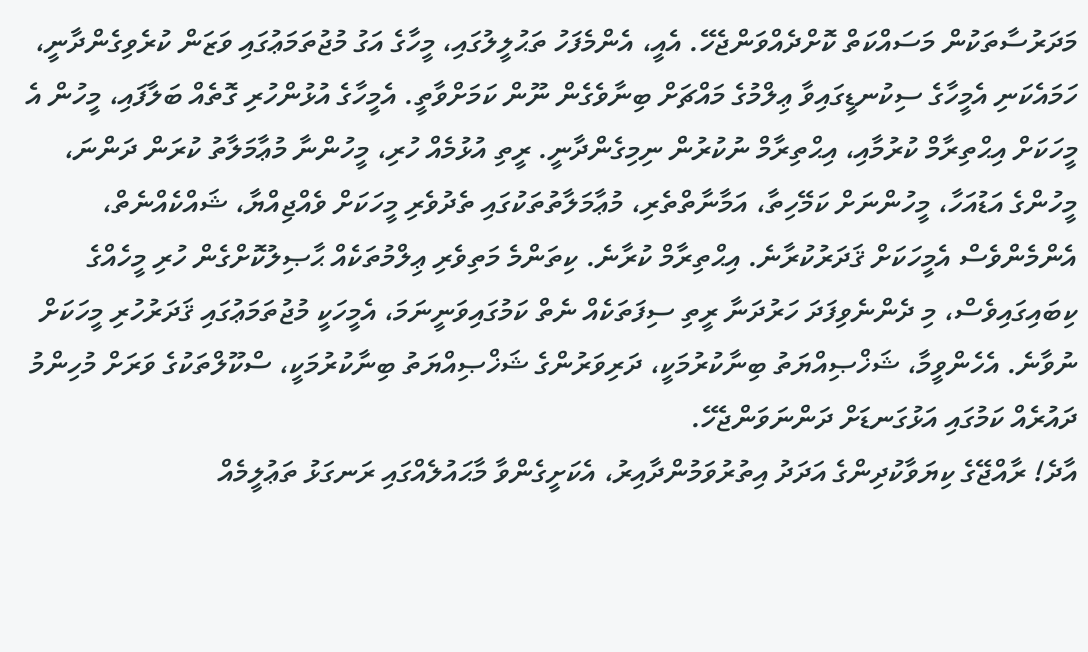މަދަރުސާތަކުން މަސައްކަތް ކޮށްދެއްވަންޖެހޭ. އެއީ، އެންމެފަހު ތަޙުލީލުގައި، މީހާގެ އަގު މުޖުތަމަޢުގައި ވަޒަން ކުރެވިގެންދާނީ، ހަމައެކަނި އެމީހާގެ ސިކުނޑީގައިވާ ޢިލްމުގެ މައްޗަށް ބިނާވެގެން ނޫން ކަމަށްވާތީ. އެމީހާގެ އުޅުންހުރި ގޮތެއް ބަލާފައި، މީހުން އެ މީހަކަށް އިޙްތިރާމް ކުރުމާއި، އިޙްތިރާމް ނުކުރުން ނިމިގެންދާނީ. ރީތި އުޅުމެއް ހުރި، މީހުންނާ މުޢާމަލާތު ކުރަން ދަންނަ، މީހުންގެ އަޑުއަހާ، މީހުންނަށް ކަމޭހިތާ، އަމާނާތްތެރި، މުޢާމަލާތުތަކުގައި ތެދުވެރި މީހަކަށް ވެއްޖިއްޔާ، ޝައްކެއްނެތް، އެންމެންވެސް އެމީހަކަށް ޤަދަރުކުރާނެ. އިޙްތިރާމް ކުރާނެ. ކިތަންމެ މަތިވެރި ޢިލްމުތަކެއް ޙާޞިލުކޮށްގެން ހުރި މީހެއްގެ ކިބައިގައިވެސް، މި ދެންނެވިފަދަ ހަރުދަނާ ރީތި ސިފަތަކެއް ނެތް ކަމުގައިވަނީނަމަ، އެމީހަކީ މުޖުތަމަޢުގައި ޤަދަރުހުރި މީހަކަށް ނުވާނެ. އެހެންވީމާ، ޝަޚްޞިއްޔަތު ބިނާކުރުމަކީ، ދަރިވަރުންގެ ޝަޚްޞިއްޔަތު ބިނާކުރުމަކީ، ސްކޫލްތަކުގެ ވަރަށް މުހިންމު ދައުރެއް ކަމުގައި އަޅުގަނޑަށް ދަންނަވަންޖެހޭ.
އާދެ! ރާއްޖޭގެ ކިޔަވާކުދިންގެ އަދަދު އިތުރުވަމުންދާއިރު، އެކަށީގެންވާ މާޙައުލެއްގައި ރަނގަޅު ތަޢުލީމެއް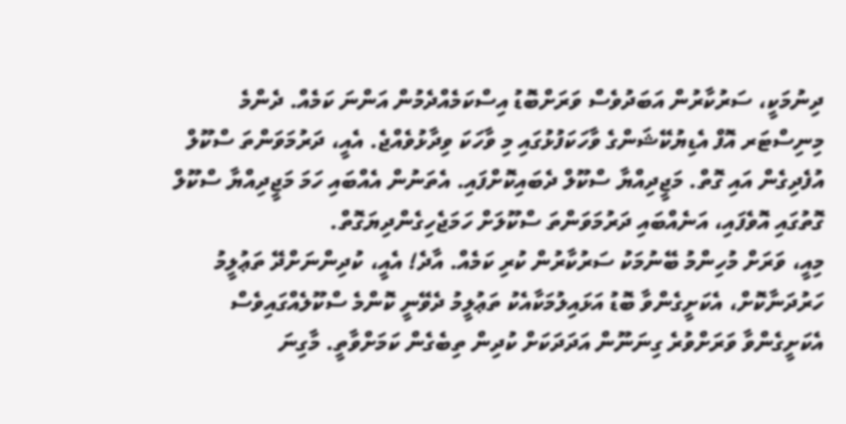ދިނުމަކީ، ސަރުކާރުން އަބަދުވެސް ވަރަށްބޮޑު އިސްކަމެއްދެމުން އަންނަ ކަމެއް. ދެންމެ މިނިސްޓަރ އޮފް އެޑިޔުކޭޝަންގެ ވާހަކަފުޅުގައި މި ވާހަކަ ވިދާޅުވެއްޖެ. އެއީ، ދަރުމަވަންތަ ސްކޫލް އުފެދިގެން އައި ގޮތް. މަޖީދިއްޔާ ސްކޫލް ދެބައިކޮށްފައި. އެތަނުން އެއްބައި ހަމަ މަޖީދިއްޔާ ސްކޫލް ގޮތުގައި އޮވެފައި، އަނެއްބައި ދަރުމަވަންތަ ސްކޫލަށް ހަމަޖެހިގެންދިޔަގޮތް.
މިއީ، ވަރަށް މުހިންމު ބޭނުމަކު ސަރުކާރުން ކުރި ކަމެއް. އާދެ! އެއީ، ކުދިންނަށްދޭ ތަޢުލީމު ހަރުދަނާކޮށް، އެކަށީގެންވާ ބޮޑު އަޅައިލުމަކާއެކު ތަޢުލީމު ދެވޭނީ ކޮންމެ ސްކޫލެއްގައިވެސް އެކަށީގެންވާ ވަރަށްވުރެ ގިނަނޫން އަދަދަކަށް ކުދިން ތިބެގެން ކަމަށްވާތީ. މާގިނަ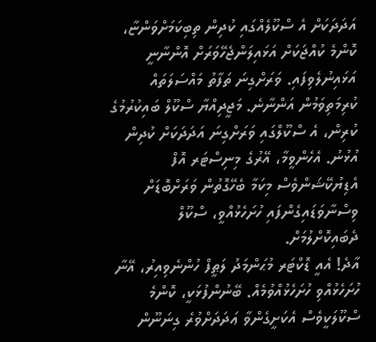އަދަދަކަށް އެ ސްކޫލެއްގައި ކުދިން ތިބިކަމަށްވަންޏާ، ކޮންމެ ކުއްޖަކަށް އަޅައިލަންޖެހޭވަރަށް އޮންނާނީ އަޅައިނުލެވިފައި. ވަރަށްގިނަ ތަފާތު މައްސަލަތައް ކުރިމަތިވަމުން އަންނާނެ. މަޖީދިއްޔާ ސްކޫލް ބައިކުރުމުގެ ކުރިން، އެ ސްކޫލްގައި ވަރަށްގިނަ އަދަދަކަށް ކުދިން އުޅުނު. އެހެންވީމާ، އޭރުގެ މިނިސްޓަރ އޮފް އެޑިޔުކޭޝަންވެސް މިކަމާ ބެހޭގޮތުން ވަރަށްބޮޑަށް ވިސްނާވަޑައިގެންފައި ހުށަހެޅުއްވީ، ސްކޫލް ދެބައިކޮށްލުމަށް.
އާދެ! އެއީ ޑޮކްޓަރ މުޙަންމަދު ލަޠީފް ހުންނެވިއިރު، އޭނާ ހުށަހެޅުއްވި ހުށަހެޅުއްވުމެއް. ބޭނުންފުޅަކީ، ކޮންމެ ސްކޫލަކީވެސް އެކަށީގެންވާ ޢަދަދަށްވުރެ ގިނަނޫން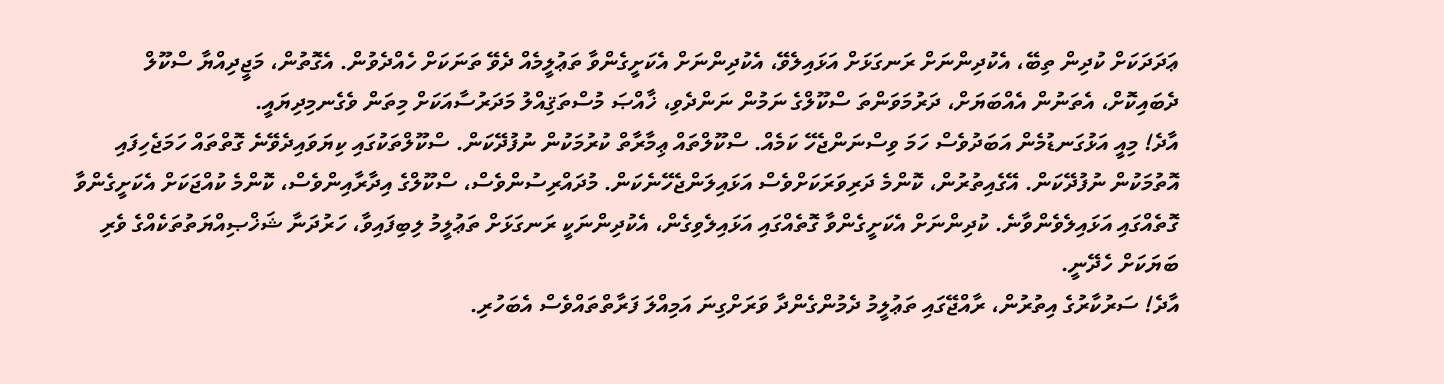ޢަދަދަކަށް ކުދިން ތިބޭ، އެކުދިންނަށް ރަނގަޅަށް އަޅައިލެވޭ، އެކުދިންނަށް އެކަށީގެންވާ ތަޢުލީމެއް ދެވޭ ތަނަކަށް ހެއްދެވުން. އެގޮތުން، މަޖީދިއްޔާ ސްކޫލް ދެބައިކޮށް، އެތަނުން އެއްބަޔަށް، ދަރުމަވަންތަ ސްކޫލްގެ ނަމުން ނަންދެވި، ޚާއްޞަ މުސްތަޤިއްލު މަދަރުސާއަކަށް މިތަން ވެގެނމިދިޔައީ.
އާދެ! މިއީ އަޅުގަނޑުމެން އަބަދުވެސް ހަމަ ވިސްނަންޖެހޭ ކަމެއް. ސްކޫލްތައް ޢިމާރާތް ކުރުމަކުން ނުފުދޭކަން. ސްކޫލްތަކުގައި ކިޔަވައިދެވޭނެ ގޮތްތައް ހަމަޖެހިފައި އޮތުމަކުން ނުފުދޭކަން. އޭގެއިތުރުން، ކޮންމެ ދަރިވަރަކަށްވެސް އަޅައިލަންޖެހޭނެކަން. މުދައްރިސުންވެސް، ސްކޫލްގެ އިދާރާއިންވެސް، ކޮންމެ ކުއްޖަކަށް އެކަށީގެންވާ ގޮތެއްގައި އަޅައިލެވެންވާނެ. ކުދިންނަށް އެކަށީގެންވާ ގޮތެއްގައި އަޅައިލެވިގެން، އެކުދިންނަކީ ރަނގަޅަށް ތަޢުލީމު ލިބިފައިވާ، ހަރުދަނާ ޝަޚްޞިއްޔަތުތަކެއްގެ ވެރި ބަޔަކަށް ހެދޭނީ.
އާދެ! ސަރުކާރުގެ އިތުރުން، ރާއްޖޭގައި ތަޢުލީމު ދެމުންގެންދާ ވަރަށްގިނަ އަމިއްލަ ފަރާތްތައްވެސް އެބަހުރި.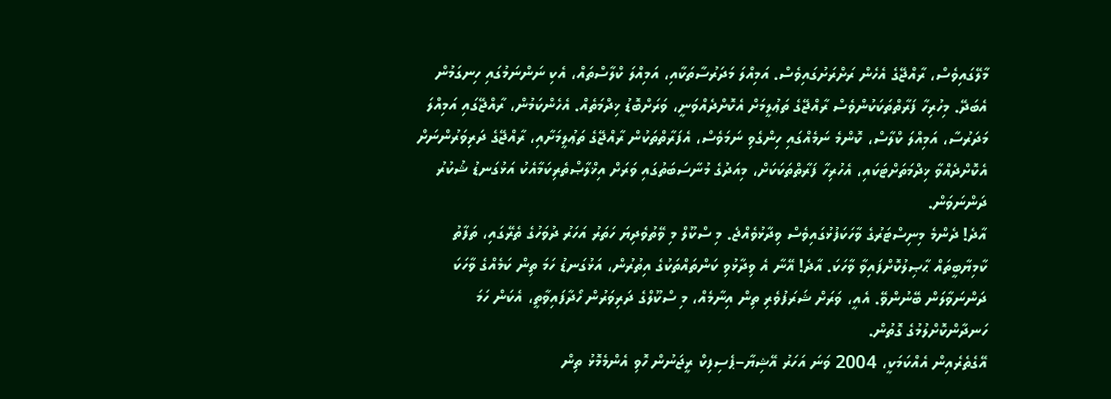މާލޭގައިވެސް، ރާއްޖޭގެ އެހެން ރަށްރަށުގައިވެސް. އަމިއްލަ މަދަރުސާތަކާއި، އަމިއްލަ ކްލާސްތައް، އެކި ނަންނަމުގައި ހިނގަމުން އެބަދޭ. މިހުރިހާ ފަރާތްތަކަކުންވެސް ރާއްޖޭގެ ތަޢުލީމަށް އެކޮށްދެއްވަނީ، ވަރަށްބޮޑު ޚިދްމަތެއް. އެހެންކަމުން، ރާއްޖޭގައި އަމިއްލަ މަދަރުސާ، އަމިއްލަ ކްލާސް، ކޮންމެ ނަމެއްގައި ހިންގެވި ނަމަވެސް، އެފަރާތްތަކުން ރާއްޖޭގެ ތަޢުލީމަށާއި، ރާއްޖޭގެ ދަރިވަރުންނަށް އެކޮށްދެއްވާ ޚިދްމަތަށްޓަކައި، އެހުރިހާ ފަރާތްތަކަކަށް، މިއަދުގެ މުނާސަބަތުގައި ވަރަށް އިޚްލާޞްތެރިކަމާއެކު އަޅުގަނޑު ޝުކުރު ދަންނަވަން.
އާދެ! ދެންމެ މިނިސްޓަރުގެ ވާހަކަފުޅުގައިވެސް ވިދާޅުވެއްޖެ. މި ސްކޫލް މި ވޭތުވެދިޔަ ހަތަރު އަހަރު ދުވަހުގެ ތެރޭގައި، ތަފާތު ކާމިޔާބީތައް ޙާޞިލުކޮށްފައިވާ ވާހަކަ. އާދެ! އޭނާ އެ ވިދާޅުވި ކަންތައްތަކުގެ އިތުރުން، އަޅުގަނޑު ހަމަ ތިން ކަމެއްގެ ވާހަކަ ދަންނަވާލަން ބޭނުންވޭ. އެއީ، ވަރަށް ޝަރަފުވެރި ތިން އިނާމެއް، މި ސްކޫލްގެ ދަރިވަރުން ހޯދާފައިވާތީ، އެކަން ހަމަ ހަނދާންކޮށްލުމުގެ ގޮތުން.
އޭގެތެރެއިން އެއްކަމަކީ، 2004 ވަނަ އަހަރު އޭޝިޔާ–ޕެސިފިކް ރީޖަނުން ހޮވި އެންމެމޮޅު ތިން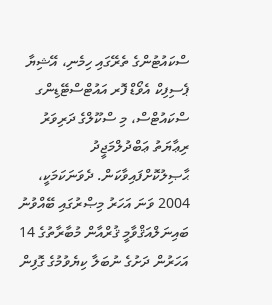ސްކައުޓުންގެ ތެރޭގައި ހިމެނި، އޭޝިޔާ ޕެސިފިކް އެވޯޑް ފޮރ އައުޓްސްޓޭޑިންގ ސްކައުޓްސް، މި ސްކޫލްގެ ދަރިވަރު ރިޢާޔަތު ޢަބްދުލްމަޖީދު ޙާޞިލުކޮށްފައިވާކަން. ދެވަނަކަމަކީ، 2004 ވަނަ އަހަރު މިޞްރުގައި ބޭއްވުނު ބައިނަލްއަޤްވާމީ ޤުރްއާން މުބާރާތުގެ 14 އަހަރުން ދަށުގެ ނުބަލާ ކިޔެވުމުގެ ގޮފިން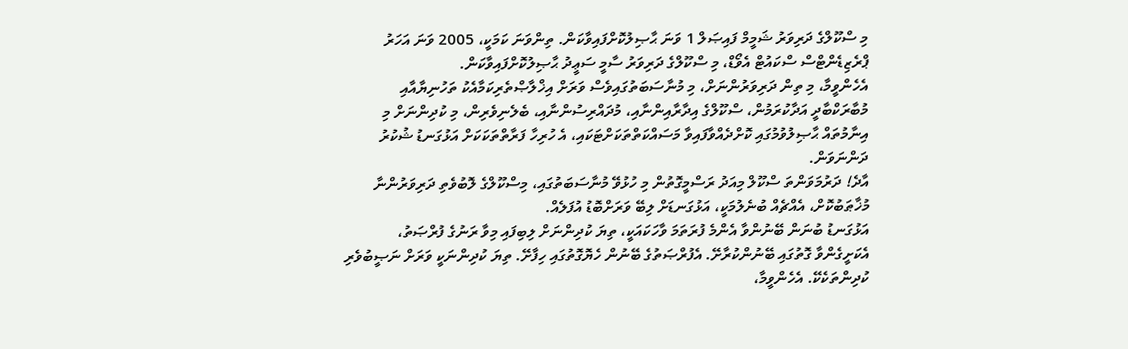މި ސްކޫލްގެ ދަރިވަރު ޝަމީމް ފައިޞަލް 1 ވަނަ ޙާޞިލުކޮށްފައިވާކަން. ތިންވަނަ ކަމަކީ، 2005 ވަނަ އަހަރު ޕްރެޒިޑެންޓްސް ސްކައުޓް އެވޯޑް، މި ސްކޫލްގެ ދަރިވަރު ސާމީ ސަޢީދު ޙާޞިލުކޮށްފައިވާކަން.
އެހެންވީމާ، މި ތިން ދަރިވަރުންނަށް، މި މުނާސަބަތުގައިވެސް ވަރަށް އިޚްލާޞްތެރިކަމާއެކު ތަހުނިޔާއާއި މުބާރަކްބާދީ އަދާކުރަމުން، ސްކޫލްގެ އިދާރާއިންނާއި، މުދައްރިސުންނާއި، ބެލެނިވެރިން، މި ކުދިންނަށް މި އިނާމުތައް ޙާޞިލުވުމުގައި ކޮށްދެއްވާފައިވާ މަސައްކަތްތަކަށްޓަކައި، އެ ހުރިހާ ފަރާތްތަކަކަށް އަޅުގަނޑު ޝުކުރު ދަންނަވަން.
އާދެ! ދަރުމަވަންތަ ސްކޫލް މިއަދު ރަސްމީގޮތުން މި ހުޅުވޭ މުނާސަބަތުގައި، މިސްކޫލްގެ ލޮބުވެތި ދަރިވަރުންނާ މުޚާޠަބުކޮށް، އެއްޗެއް ބުނެލުމަކީ، އަޅުގަނޑަށް ލިބޭ ވަރަށްބޮޑު އުފަލެއް.
އަޅުގަނޑު ބުނަން ބޭނުންވާ އެންމެ ފުރަތަމަ ވާހަކައަކީ، ތިޔަ ކުދިންނަށް ލިބިފައި މިވާ ރަނުގެ ފުރްޞަތު، އެކަށީގެންވާ ގޮތުގައި ބޭނުންކުރާށޭ. އެފުރްޞަތުގެ ބޭނުން ހެޔޮގޮތުގައި ހިފާށޭ. ތިޔަ ކުދިންނަކީ ވަރަށް ނަޞީބުވެރި ކުދިންތަކެކޭ. އެހެންވީމާ،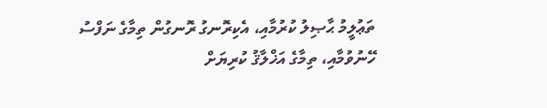ތަޢުލީމު ޙާޞިލު ކުރުމާއި، އެކިރޮނގު ރޮނގުން ތިމާގެ ނަފްސު ހޭނުވުމާއި، ތިމާގެ އަޚްލާޤު ކުރިޔަށް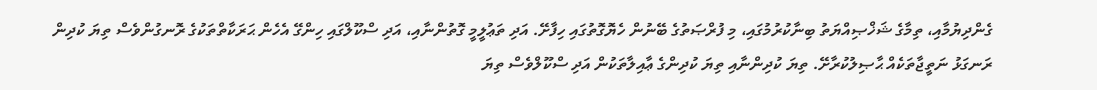ގެންދިޔުމާއި، ތިމާގެ ޝަޚްޞިއްޔަތު ބިނާކުރުމުގައި، މި ފުރްޞަތުގެ ބޭނުން ހެޔޮގޮތުގައި ހިފާށޭ. އަދި ތަޢުލީމީ ގޮތުންނާއި، އަދި ސްކޫލްގައި ހިންގޭ އެހެން ޙަރަކާތްތަކުގެ ރޮނގުންވެސް ތިޔަ ކުދިން ރަނގަޅު ނަތީޖާތަކެއް ޙާޞިލުކުރާށޭ. ތިޔަ ކުދިންނާއި ތިޔަ ކުދިންގެ ޢާއިލާތަކުން އަދި ސްކޫލްވެސް ތިޔަ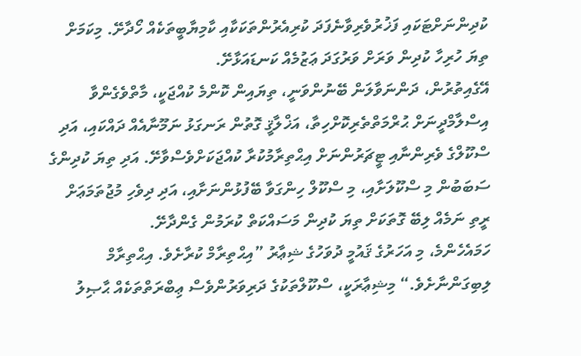ކުދިންނަށްޓަކައި ފަޚުރުވެރިވާނެފަދަ ކުރިއެރުންތަކަކާއި ކާމިޔާބީތަކެއް ހޯދާށޭ. މިކަމަށް ތިޔަ ހުރިހާ ކުދިން ވަރަށް ވަރުގަދަ ޢަޒުމެއް ކަނޑައަޅާށޭ.
އޭގެއިތުރުން، ދަންނަވާލަން ބޭނުންވަނީ، ތިޔައިން ކޮންމެ ކުއްޖަކީ، މާތްވެގެންވާ އިސްލާމްދީނަށް ޙުރްމަތްތެރިކޮށްހިތާ، އަޚްލާޤީ ގޮތުން ރަނގަޅު ނަމޫނާއެއް ދައްކައި، އަދި ސްކޫލްގެ ވެރިންނާއި ޓީޗަރުންނަށް އިޙްތިރާމުކުރާ ކުއްޖަކަށްވެސްވާށޭ. އަދި ތިޔަ ކުދިންގެ ސަބަބުން މި ސްކޫލަށާއި، މި ސްކޫލް ހިންގަވާ ބޭފުޅުންނަށާއި، އަދި ދިވެހި މުޖުތަމަޢަށް ރީތި ނަމެއް ލިބޭ ގޮތަކަށް ތިޔަ ކުދިން މަސައްކަތް ކުރަމުން ގެންދާށޭ.
ހަމައެހެންމެ، މި އަހަރުގެ ޤައުމީ ދުވަހުގެ ޝިޢާރު ”އިޙްތިރާމް ކުރާށެވެ. އިޙްތިރާމް ލިބިގަންނާށެވެ.“ މިޝިޢާރަކީ، ސްކޫލްތަކުގެ ދަރިވަރުންވެސް ޢިބްރަތްތަކެއް ޙާޞިލު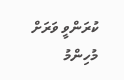ކުރަންވީ ވަރަށް މުހިންމު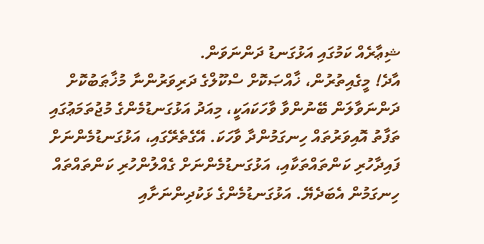ޝިޢާރެއް ކަމުގައި އަޅުގަނޑު ދަންނަވަން.
އާދެ! މީގެއިތުރުން، ޚާއްޞަކޮށް ސްކޫލްގެ ދަރިވަރުންނާ މުޚާޠަބުކޮށް ދަންނަވާލަން ބޭނުންވާ ވާހަކައަކީ، މިއަދު އަޅުގަނޑުމެންގެ މުޖުތަމަޢުގައި ތަފާތު އޮއިވަރުތައް ހިނގަމުންދާ ވާހަކަ. އޭގެތެރޭގައި، އަޅުގަނޑުމެންނަށް ފައިދާހުރި ކަންތައްތަކާއި، އަޅުގަނޑުމެންނަށް ގެއްލުންހުރި ކަންތައްތައް ހިނގަމުން އެބަދެޔޭ. އަޅުގަނޑުމެންގެ ޅަކުދިންނަށާއި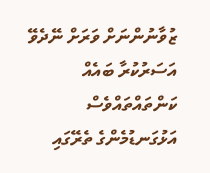ޒުވާނުންނަށް ވަރަށް ނޭދެވޭ އަސަރުކުރާ ބައެއް ކަންތައްތައްވެސް އަޅުގަނޑުމެންގެ ތެރޭގައި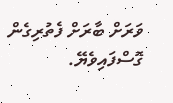ވަރަށް ބާރަށް ފެތުރިގެން ގޮސްފައިވެޔޭ.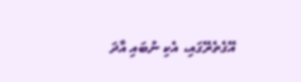އޭގެތެރޭގައި، އެކި ނުބައި އާދަ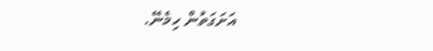އަށަގަތުން ހިމެނޭ.